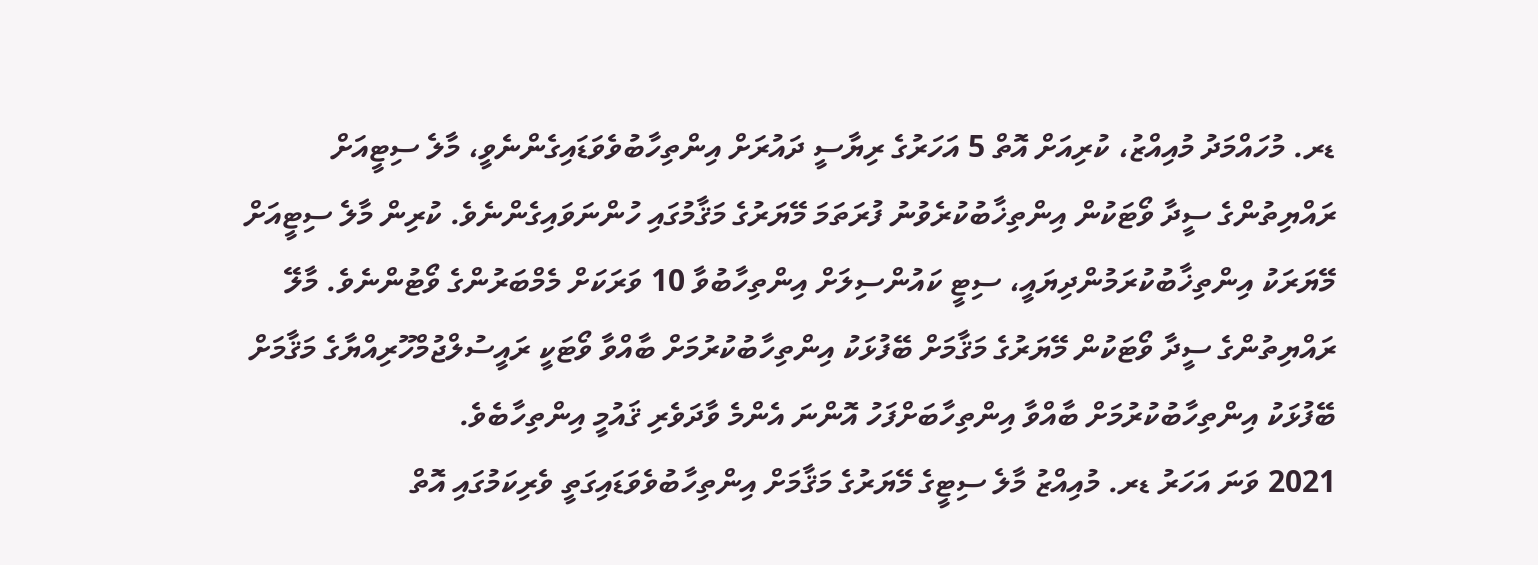ޑރ. މުހައްމަދު މުއިއްޒު، ކުރިއަށް އޮތް 5 އަހަރުގެ ރިޔާސީ ދައުރަށް އިންތިހާބުވެވަޑައިގެންނެވީ، މާލެ ސިޓީއަށް ރައްޔިތުންގެ ސީދާ ވޯޓަކުން އިންތިޚާބުކުރެވުނު ފުރަތަމަ މޭޔަރުގެ މަޤާމުގައި ހުންނަވައިގެންނެވެ. ކުރިން މާލެ ސިޓީއަށް މޭޔަރަކު އިންތިޚާބުކުރަމުންދިޔައީ، ސިޓީ ކައުންސިލަށް އިންތިހާބުވާ 10 ވަރަކަށް މެމްބަރުންގެ ވޯޓުންނެވެ. މާލޭ ރައްޔިތުންގެ ސީދާ ވޯޓަކުން މޭޔަރުގެ މަޤާމަށް ބޭފުޅަކު އިންތިހާބުކުރުމަށް ބާއްވާ ވޯޓަކީ ރައީސުލްޖުމްހޫރިއްޔާގެ މަޤާމަށް ބޭފުޅަކު އިންތިހާބުކުރުމަށް ބާއްވާ އިންތިހާބަށްފަހު އޮންނަ އެންމެ ވާދަވެރި ޤައުމީ އިންތިހާބެވެ.
2021 ވަނަ އަހަރު ޑރ. މުއިއްޒު މާލެ ސިޓީގެ މޭޔަރުގެ މަޤާމަށް އިންތިހާބުވެވަޑައިގަތީ ވެރިކަމުގައި އޮތް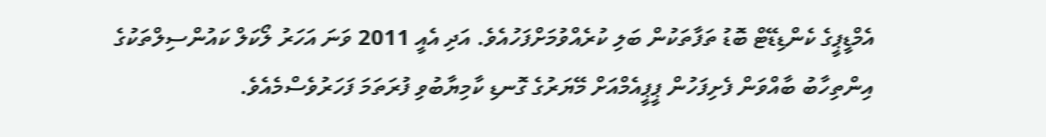އެމްޑީޕީގެ ކެންޑިޑޭޓް ބޮޑު ތަފާތަކުން ބަލި ކުރެއްވުމަށްފަހުއެވެ. އަދި އެއީ 2011 ވަނަ އަހަރު ލޯކަލް ކައުންސިލްތަކުގެ އިންތިހާބު ބާއްވަން ފެށިފަހުން ޕީޕީއެމްއަށް މޭޔަރުގެ ގޮނޑި ކާމިޔާބުވި ފުރަތަމަ ފަހަރުވެސްމެއެވެ.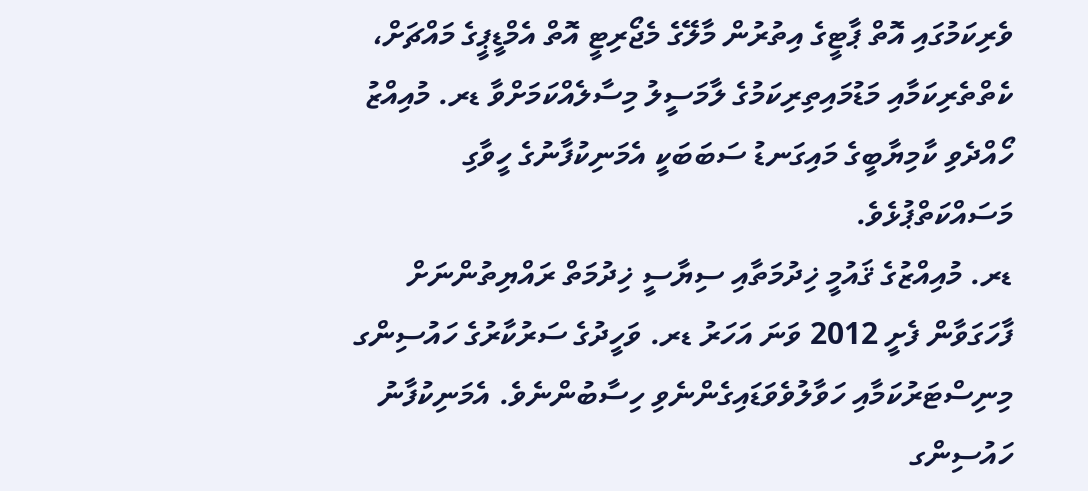ވެރިކަމުގައި އޮތް ޕާޓީގެ އިތުރުން މާލޭގެ މެޖޯރިޓީ އޮތް އެމްޑީޕީގެ މައްޗަށް، ކެތްތެރިކަމާއި މަޑުމައިތިރިކަމުގެ ލާމަސީލު މިސާލެއްކަމަށްވާ ޑރ. މުއިއްޒު ހޯއްދެވި ކާމިޔާބީގެ މައިގަނޑު ސަބަބަކީ އެމަނިކުފާނުގެ ހީވާގި މަސައްކަތްޕުޅެވެ.
ޑރ. މުއިއްޒުގެ ޤައުމީ ޚިދުމަތާއި ސިޔާސީ ޚިދުމަތް ރައްޔިތުންނަށް ފާހަގަވާން ފެށީ 2012 ވަނަ އަހަރު ޑރ. ވަހީދުގެ ސަރުކާރުގެ ހައުސިންގ މިނިސްޓަރުކަމާއި ހަވާލުވެވަޑައިގެންނެވި ހިސާބުންނެވެ. އެމަނިކުފާނު ހައުސިންގ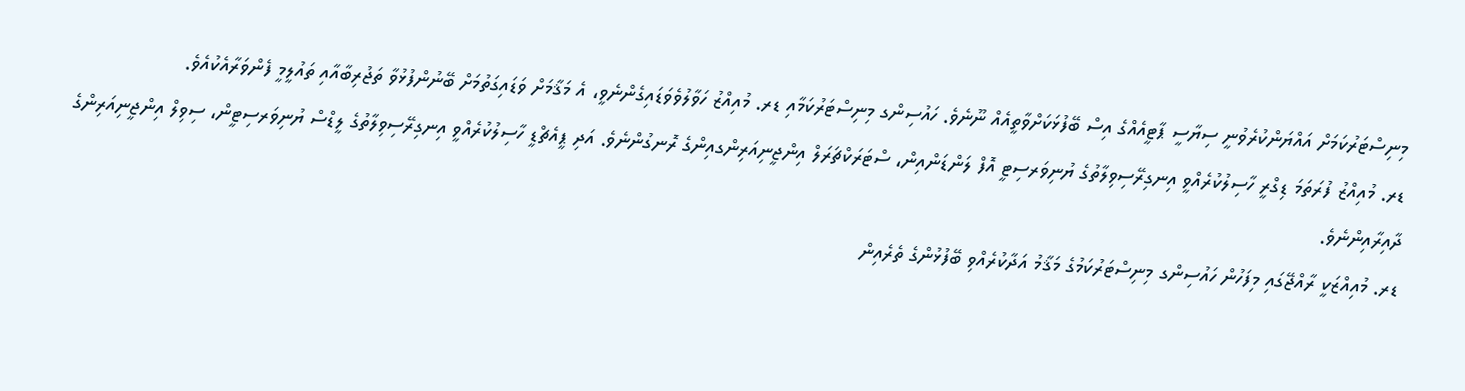މިނިސްޓަރުކަމަށް އައްޔަންކުރެވުނީ ސިޔާސީ ޕާޓީއެއްގެ އިސް ބޭފުޅަކަށްވާތީއެއް ނޫނެވެ. ހައުސިންގ މިނިސްޓަރުކަމާއި ޑރ. މުއިއްޒު ހަވާލުވެވަޑައިގެންނެވީ، އެ މަޤާމަށް ވަޑައިގަތުމަށް ބޭނުންފުޅުވާ ތަޖުރިބާއާއި ތައުލީމީ ފެންވަރާއެކުއެވެ.
ޑރ. މުއިއްޒު ފުރަތަމަ ޑިގްރީ ހާސިލުކުރެއްވީ އިނގިރޭސިވިލާތުގެ ޔުނިވަރސިޓީ އޮފް ލަންޑަންއިން، ސްޓަރަކްޗަރަލް އިންޖީނިއަރިންގއިންގެ ރޮނގުންނެވެ. އަދި ޕީއެޗްޑީ ހާސިލުކުރެއްވީ އިނގިރޭސިވިލާތުގެ ލީޑްސް ޔުނިވަރސިޓީން، ސިވިލް އިންޖީނިއަރިންގެ ދާއިރާއިންނެވެ.
ޑރ. މުއިއްޒަކީ ރާއްޖޭގައި މިފަހުން ހައުސިންގ މިނިސްޓަރުކަމުގެ މަޤާމު އަދާކުރެއްވި ބޭފުޅުންގެ ތެރެއިން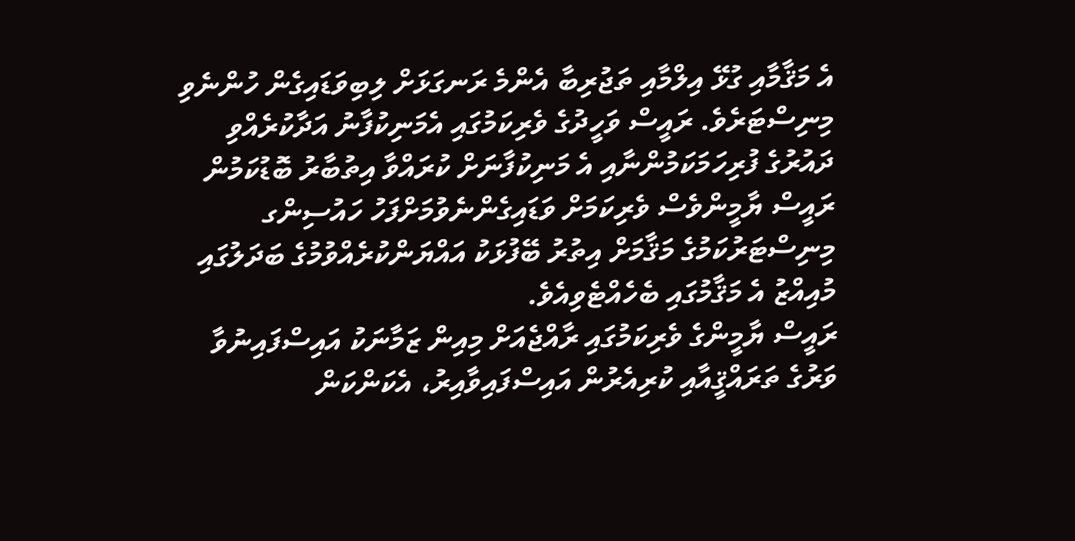އެ މަޤާމާއި ގުޅޭ އިލްމާއި ތަޖުރިބާ އެންމެ ރަނގަޅަށް ލިބިވަޑައިގެން ހުންނެވި މިނިސްޓަރެވެ. ރައީސް ވަހީދުގެ ވެރިކަމުގައި އެމަނިކުފާނު އަދާކުރެއްވި ދައުރުގެ ފުރިހަމަކަމުންނާއި އެ މަނިކުފާނަށް ކުރައްވާ އިތުބާރު ބޮޑުކަމުން ރައީސް ޔާމީންވެސް ވެރިކަމަށް ވަޑައިގެންނެވުމަށްފަހު ހައުސިންގ މިނިސްޓަރުކަމުގެ މަޤާމަށް އިތުރު ބޭފުޅަކު އައްޔަންކުރެއްވުމުގެ ބަދަލުގައި މުއިއްޒު އެ މަޤާމުގައި ބެހެއްޓެވިއެވެ.
ރައީސް ޔާމީންގެ ވެރިކަމުގައި ރާއްޖެއަށް މިއިން ޒަމާނަކު އައިސްފައިނުވާ ވަރުގެ ތަރައްޤީއާއި ކުރިއެރުން އައިސްފައިވާއިރު، އެކަންކަން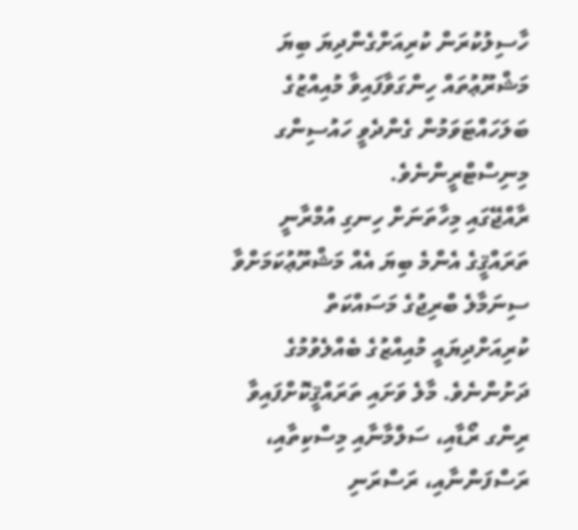ހާސިލުކުރަން ކުރިއަށްގެންދިޔަ ބިޔަ މަޝްރޫޢުތައް ހިންގަވާފައިވާ މުއިއްޒުގެ ބަލަހައްޓަވަމުން ގެންދެވީ ހައުސިންގ މިނިސްޓްރީންނެވެ.
ރާއްޖޭގައި މިހާތަނަށް ހިނގި އުމްރާނީ ތަރައްޤީގެ އެންމެ ބިޔަ އެއް މަޝްރޫޢުކަމަށްވާ ސިނަމާލެ ބްރިޖުގެ މަސައްކަތް ކުރިއަށްދިޔައީ މުއިއްޒުގެ ބެއްލެވުމުގެ ދަށުންނެވެ. މާލެ ވަށައި ތަރައްޤީކޮށްފައިވާ ރިންގ ރޯޑާއި، ސަލްމާނާއި މިސްކިތާއި، ރަސްފަންނާއި، ރަސްރަނި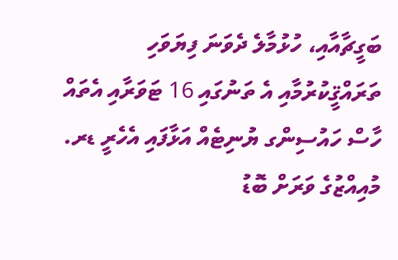ބަގީޗާއާއި، ހުޅުމާލެ ދެވަނަ ފިޔަވަހި ތަރައްޤީކުރުމާއި އެ ތަނުގައި 16 ޓަވަރާއި އެތައް ހާސް ހައުސިންގ ޔުނިޓެއް އަޅާފައި އެހެރީ ޑރ. މުއިއްޒުގެ ވަރަށް ބޮޑު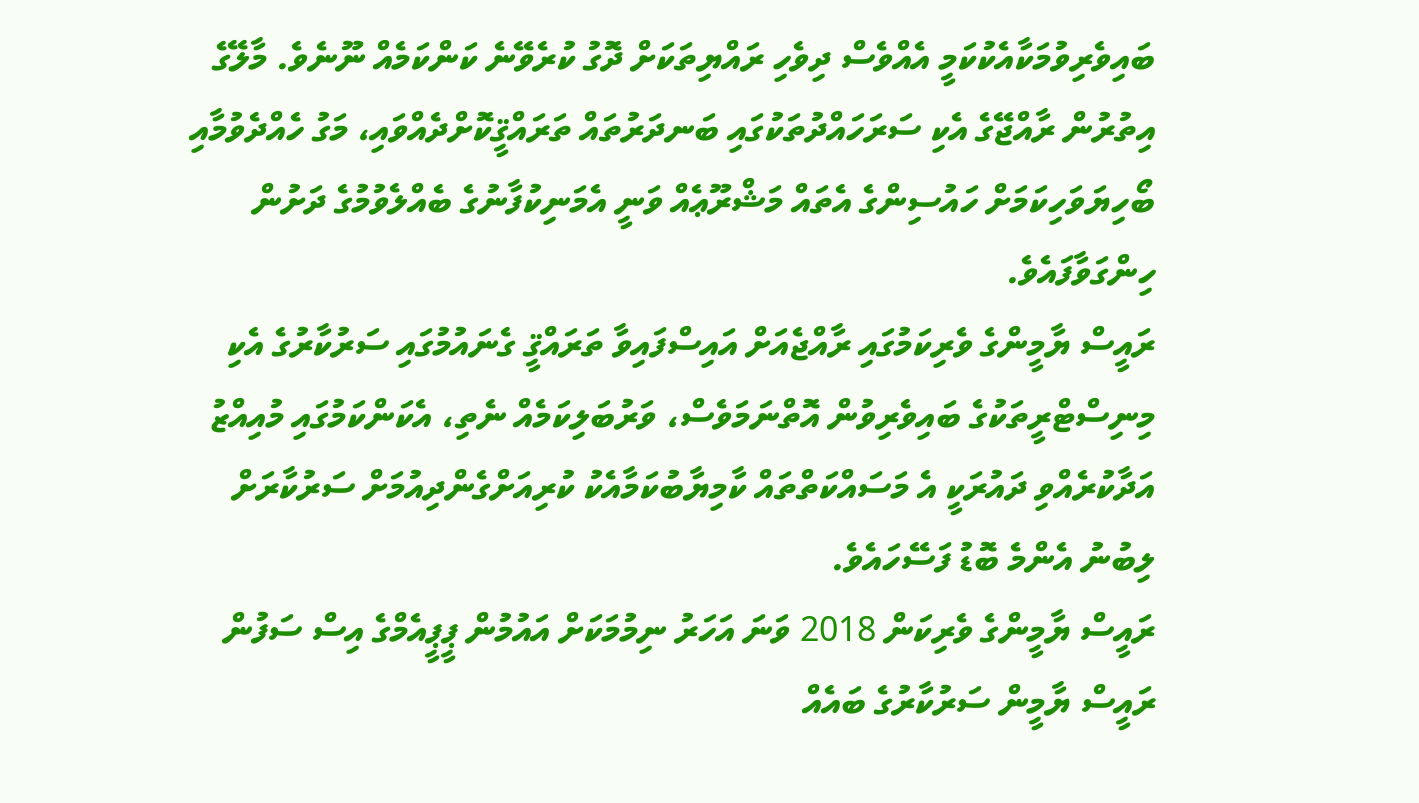ބައިވެރިވުމަކާއެކުކަމީ އެއްވެސް ދިވެހި ރައްޔިތަކަށް ދޮގު ކުރެވޭނެ ކަންކަމެއް ނޫނެވެ. މާލޭގެ އިތުރުން ރާއްޖޭގެ އެކި ސަރަހައްދުތަކުގައި ބަނދަރުތައް ތަރައްޤީކޮށްދެއްވައި، މަގު ހެއްދެވުމާއި ބޯހިޔަވަހިކަމަށް ހައުސިންގެ އެތައް މަޝްރޫޢެއް ވަނީ އެމަނިކުފާނުގެ ބެއްލެވުމުގެ ދަށުން ހިންގަވާފައެވެ.
ރައީސް ޔާމީންގެ ވެރިކަމުގައި ރާއްޖެއަށް އައިސްފައިވާ ތަރައްޤީ ގެނައުމުގައި ސަރުކާރުގެ އެކި މިނިސްޓްރީތަކުގެ ބައިވެރިވުން އޮތްނަމަވެސް، ވަރުބަލިކަމެއް ނެތި، އެކަންކަމުގައި މުއިއްޒު އަދާކުރެއްވި ދައުރަކީ އެ މަސައްކަތްތައް ކާމިޔާބުކަމާއެކު ކުރިއަށްގެންދިއުމަށް ސަރުކާރަށް ލިބުނު އެންމެ ބޮޑު ފަސޭހައެވެ.
ރައީސް ޔާމީންގެ ވެރިކަން 2018 ވަނަ އަހަރު ނިމުމަކަށް އައުމުން ޕީޕީއެމްގެ އިސް ސަފުން ރައީސް ޔާމީން ސަރުކާރުގެ ބައެއް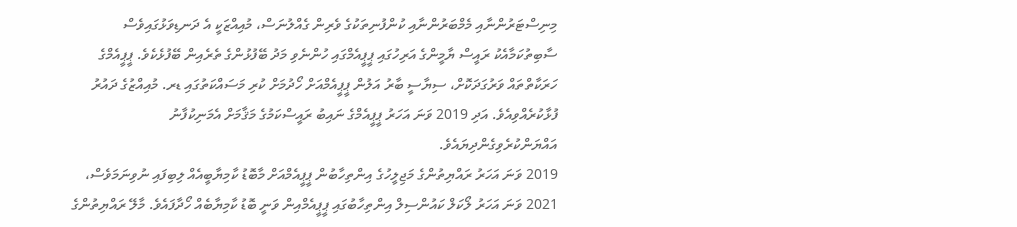މިނިސްޓަރުންނާއި މެމްބަރުންނާއި ކުންފުނިތަކުގެ ވެރިން ގެއްލުނަސް، މުއިއްޒަކީ އެ ދަނޑިވަޅުގައިވެސް ސާބިތުކަމާއެކު ރައީސް ޔާމީންގެ އަރިހުގައި ޕީޕީއެމްގައި ހުންނެވި މަދު ބޭފުޅުންގެ ތެރެއިން ބޭފުޅެކެވެ. ޕީޕީއެމްގެ ހަރަކާތްތައް ވަރުގަދަކޮށް، ސިޔާސީ ބާރު އަލުން ޕީޕީއެމްއަށް ހޯދުމަށް ކުރި މަސައްކަތުގައި ޑރ. މުއިއްޒުގެ ދައުރު ފުޅާކުރެއްވިއެވެ. އަދި 2019 ވަނަ އަހަރު ޕީޕީއެމްގެ ނައިބު ރައީސްކަމުގެ މަޤާމަށް އެމަނިކުފާނު އައްޔަންކުރެވިގެންދިޔައެވެ.
2019 ވަނަ އަހަރު ރައްޔިތުންގެ މަޖިލީހުގެ އިންތިހާބުން ޕީޕީއެމްއަށް މާބޮޑު ކާމިޔާބީއެއް ލިބިފައި ނުވިނަމަވެސް، 2021 ވަނަ އަހަރު ލޯކަލް ކައުންސިލް އިންތިހާބުގައި ޕީޕީއެމްއިން ވަނީ ބޮޑު ކާމިޔާބެއް ހޯދާފައެވެ. މާލޭ ރައްޔިތުންގެ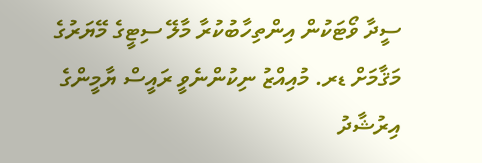ސީދާ ވޯޓަކުން އިންތިހާބުކުރާ މާލޭ ސިޓީގެ މޭޔަރުގެ މަޤާމަށް ޑރ. މުއިއްޒު ނިކުންނެވީ ރައީސް ޔާމީންގެ އިރުޝާދު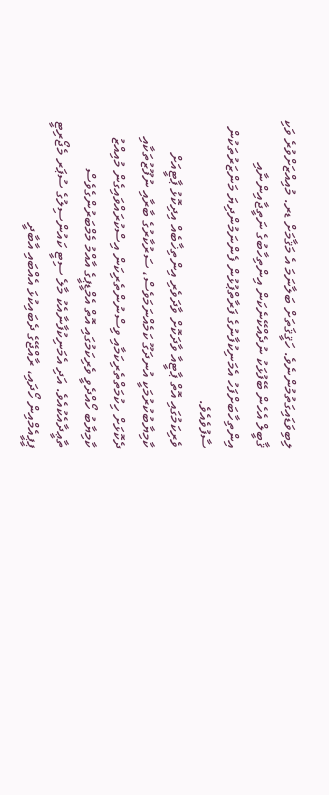ލިބިވަޑައިގަތުމުންނެވެ. ހަޤީޤަތަށް ބަލާނަމަ އެ މަޤާމަށް ޑރ. މުއިއްޒަށްވުރެ ވަކި ޤާބީލް އެހެން ބޭފުޅަކު ނުދެއްކޭނެކަން އިންތިހާބުގެ ނަތީޖާއިންނާއި އިންތިހާބަށްފަހު އެމަނިކުފާނުގެ ފަރާތްޕުޅުން ފެންނަމުންދިޔަ މަންޒަރުތަކުން ސާފުވެއެވެ.
ވެރިކަމުގައި އޮތް ޕާޓީއާ ވާދަކޮށް ވާދަވެރި އިންތިޚާބެއް އިދިކޮޅު ޕާޓީއަށް ކާމިޔާބުކުރުމަކީ އުނދަގޫ ކަމެއްނަމަވެސް، ސަރުކާރުގެ ބާރާއި ނުފޫޒުތަކާއި ދެކޮޅަށް ހިކުމަތްތެރިކަމާއި ވިސްނުންތެރިކަން އިސްކުރައްވައިގެން މުއިއްޒު ކާމިޔާބު ހޯއްދެވީ ވެރިކަމުގައި އޮތް އެމްޑީޕީގެ އާއްމު މެމްބަރުންގެވެސް ތާޢީދާއެކުއެވެ. އަދި އެމަނިކުފާނާއެކު މާލެ ސިޓީ ކައުންސިލުގެ ސުޕަރ މެޖޯރިޓީ ޕީޕީއެމްއިން ހޯދައި، ރާއްޖޭގެ ދެބައިކުޅަ އެއްބައި އާބާދީ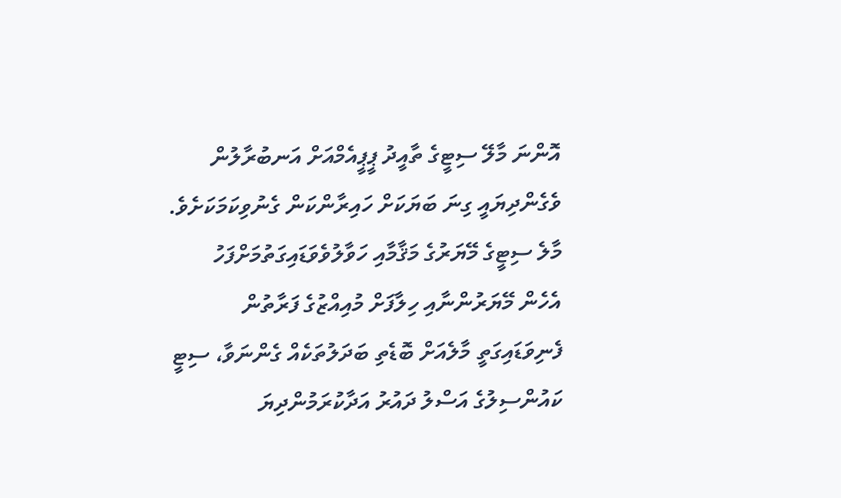އޮންނަ މާލޭ ސިޓީގެ ތާއީދު ޕީޕީއެމްއަށް އަނބުރާލުން ވެގެންދިޔައީ ގިނަ ބަޔަކަށް ހައިރާންކަން ގެނުވިކަމަކަށެވެ.
މާލެ ސިޓީގެ މޭޔަރުގެ މަޤާމާއި ހަވާލުވެވަޑައިގަތުމަށްފަހު އެހެން މޭޔަރުންނާއި ހިލާފަށް މުއިއްޒުގެ ފަރާތުން ފެނިވަޑައިގަތީ މާލެއަށް ބޮޑެތި ބަދަލުތަކެއް ގެންނަވާ، ސިޓީ ކައުންސިލުގެ އަސްލު ދައުރު އަދާކުރަމުންދިޔަ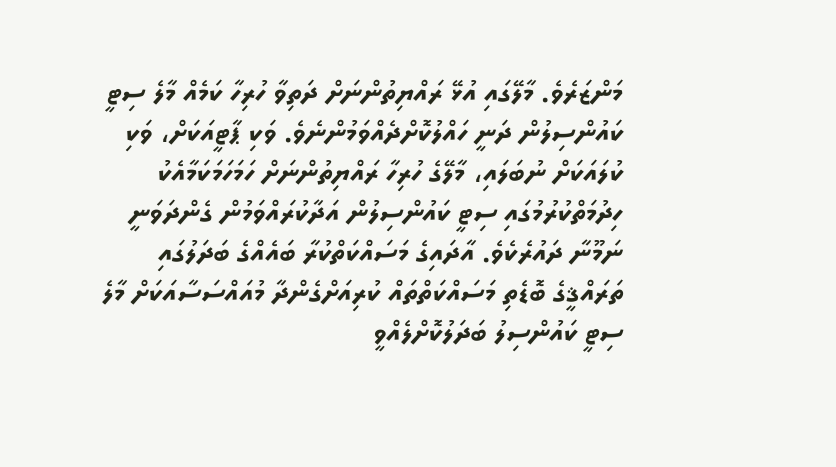މަންޒަރެވެ. މާލޭގައި އުޅޭ ރައްޔިތުންނަށް ދަތިވާ ހުރިހާ ކަމެއް މާލެ ސިޓީ ކައުންސިލުން ދަނީ ހައްލުކޮށްދެއްވަމުންނެވެ. ވަކި ޕާޓީއަކަށް، ވަކި ކުލައަކަށް ނުބަލައި، މާލޭގެ ހުރިހާ ރައްޔިތުންނަށް ހަމަހަމަކަމާއެކު ހިދުމަތްކުރުމުގައި ސިޓީ ކައުންސިލުން އަދާކުރައްވަމުން ގެންދަވަނީ ނަމޫނާ ދައުރެކެވެ. އާދައިގެ މަސައްކަތްކުރާ ބައެއްގެ ބަދަލުގައި ތަރައްޤީގެ ބޮޑެތި މަސައްކަތްތައް ކުރިއަށްގެންދާ މުއައްސަސާއަކަށް މާލެ ސިޓީ ކައުންސިލު ބަދަލުކޮށްލެއްވީ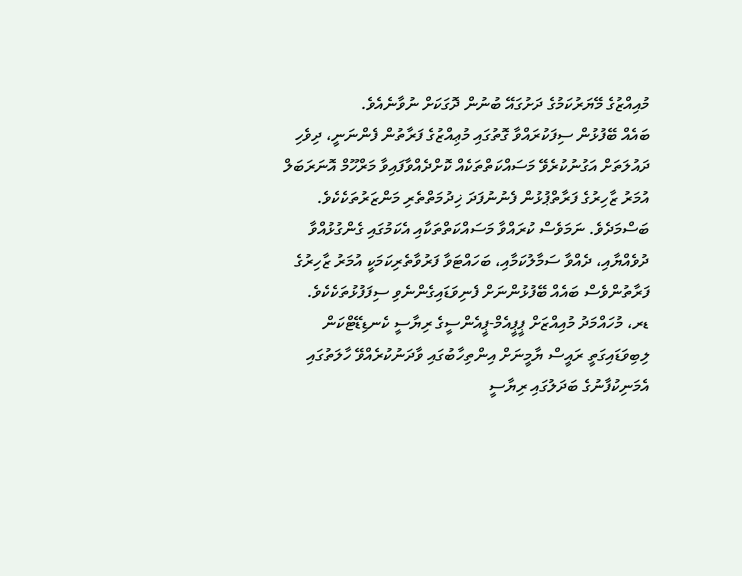މުއިއްޒުގެ މޭޔަރުކަމުގެ ދަށުގައޭ ބުނުން ދޮގަކަށް ނުވާނެއެވެ.
ބައެއް ބޭފުޅުން ސިފަކުރައްވާ ގޮތުގައި މުޢިއްޒުގެ ފަރާތުން ފެންނަނީ، ދިވެހި ދައުލަތަށް އަގުނުކުރެވޭ މަސައްކަތްތަކެއް ކޮށްދެއްވާފައިވާ މަރްހޫމް އޮނަރަބަލް އުމަރު ޒާހިރުގެ ފަރާތްޕުޅުން ފެނުނުފަދަ ޚިދުމަތްތެރި މަންޒަރުތަކެކެވެ. ބަސްމަދެވެ. ނަމަވެސް ކުރައްވާ މަސައްކަތްތަކާއި އެކަމުގައި ގެންގުޅުއްވާ ދުވެއްޔާއި، ދެއްވާ ސަމާލުކަމާއި، ބަހައްޓަވާ ފަރުވާތެރިކަމަކީ އުމަރު ޒާހިރުގެ ފަރާތުންވެސް ބައެއް ބޭފުޅުންނަށް ފެނިވަޑައިގެންނެވި ސިފަފުޅުތަކެކެވެ.
ޑރ، މުހައްމަދު މުއިއްޒަށް ޕީޕީއެމް-ޕީއެންސީގެ ރިޔާސީ ކެނޑިޑޭޓްކަން ލިބިވަޑައިގަތީ ރައީސް ޔާމީނަށް އިންތިހާބުގައި ވާދަނުކުރެއްވޭ ހާލަތުގައި އެމަނިކުފާނުގެ ބަދަލުގައި ރިޔާސީ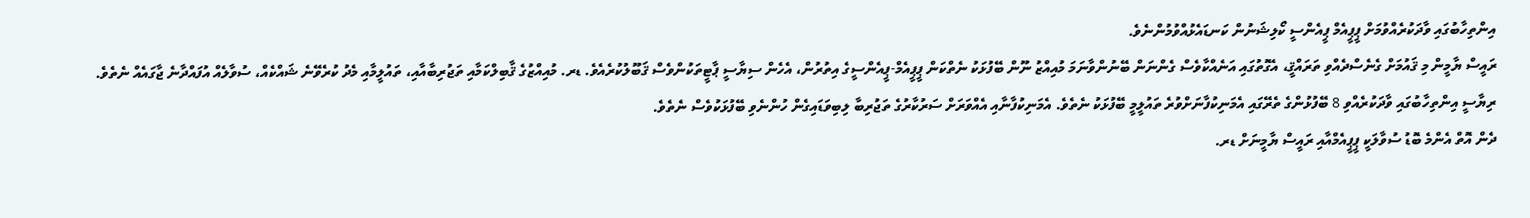އިންތިހާބުގައި ވާދަކުރެއްވުމަށް ޕީޕީއެމް ޕީއެންސީ ކޯލިޝަނުން ކަނޑައެޅުއްވުމުންނެވެ.
ރައީސް ޔާމީން މި ޤައުމަށް ގެނެސްދެއްވި ތަރައްޤީ، އެގޮތުގައި އަނެއްކާވެސް ގެންނަން ބޭނުންވާނަމަ މުއިއްޒު ނޫން ބޭފުޅަކު ނެތްކަން ޕީޕީއެމް-ޕީއެންސީގެ އިތުރުން، އެހެން ސިޔާސީ ޕާޓީތަކުންވެސް ޤަބޫލުކުރެއެވެ. ޑރ. މުއިއްޒުގެ ޤާބިލްކަމާއި ތަޖުރިބާއާއި، ތައުލީމާއި މެދު ކުރެވޭނެ ޝައްކެއް، ސުވާލެއް އުފައްދާނެ ޖާގައެއް ނެތެވެ. ރިޔާސީ އިންތިހާބުގައި ވާދަކުރެއްވި 8 ބޭފުޅުންގެ ތެރޭގައި އެމަނިކުފާނަށްވުރެ ތައުލީމީ ބޭފުޅަކު ނެތެވެ. އެމަނިކުފާނާއި އެއްވަރަށް ސަރުކާރުގެ ތަޖުރިބާ ލިބިވަޑައިގެން ހުންނެވި ބޭފުޅަކުވެސް ނެތެވެ.
ދެން އޮތް އެންމެ ބޮޑު ސުވާލަކީ ޕީޕީއެމްއާއި ރައީސް ޔާމީނަށް ޑރ.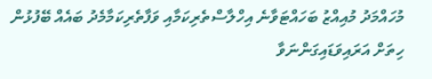މުހައްމަދު މުއިއްޒު ބަހައްޓަވާނެ އިހްލާސްތެރިކަމާއި ވަފާތެރިކަމާމެދު ބައެއް ބޭފުޅުން ހިތަށް އަރައިވަޑައިގަންނަވާ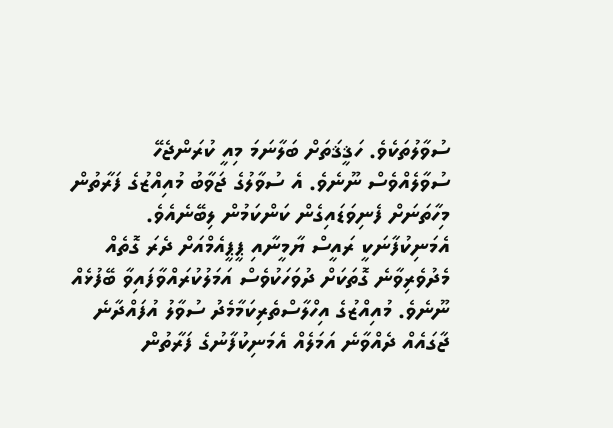ސުވާލުތަކެވެ. ހަޤީޤަތަށް ބަލާނަމަ މިއީ ކުރަންޖެހޭ ސުވާލެއްވެސް ނޫނެވެ. އެ ސުވާލުގެ ޖަވާބު މުއިއްޒުގެ ފަރާތުން މިހާތަނަށް ފެނިވަޑައިގެން ކަންކަމުން ލިބޭނެއެވެ. އެމަނިކުފާނަކީ ރައީސް ޔާމީނާއި ޕީޕީއެމްއަށް ދެރަ ގޮތެއް މެދުވެރިވާނެ ގޮތަކަށް ދުވަހަކުވެސް އަމަލުކުރައްވާފައިވާ ބޭފުޅެއް ނޫނެވެ. މުއިއްޒުގެ އިހްލާސްތެރިކަމާމެދު ސުވާލު އުފައްދާނެ ޖާގައެއް ދެއްވާނެ އަމަލެއް އެމަނިކުފާނުގެ ފަރާތުން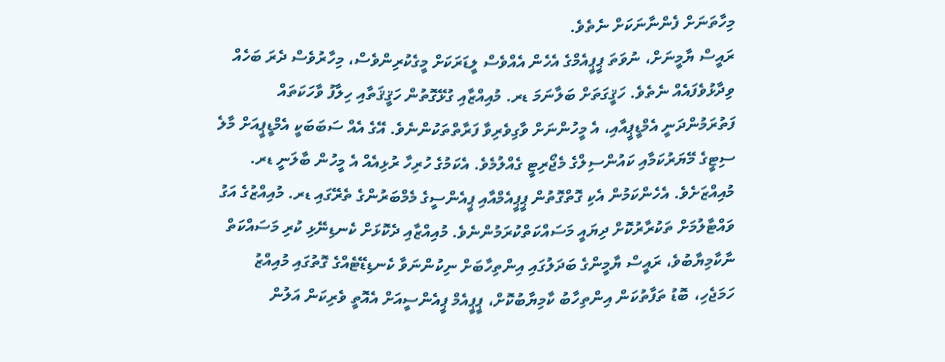މިހާތަނަށް ފެންނާނަކަށް ނެތެވެ.
ރައީސް ޔާމީނަށް، ނުވަތަ ޕީޕީއެމްގެ އެހެން އެއްވެސް ލީޑަރަކަށް މީގެކުރިންވެސް، މިހާރުވެސް ދެރަ ބަހެއް ވިދާޅުވެފައެއް ނެތެވެ. ހަޤީގަތަށް ބަލާނަމަ ޑރ. މުއިއްޒާއި ގުޅޭގޮތުން ހަޤީޤަތާއި ހިލާފު ވާހަކަތައް ފަތުރަމުންދަނީ އެމްޑީޕީއާއި، އެ މީހުންނަށް ވާގިވެރިވާ ފަރާތްތަކުންނެވެ. އޭގެ އެއް ސަބަބަކީ އެމްޑީޕީއަށް މާލެ ސިޓީގެ މޭޔަރުކަމާއި ކައުންސިލްގެ މެޖޯރިޓީ ގެއްލުމެވެ. އެކަމުގެ ހުރިހާ ރުޅިއެއް އެ މީހުން ބާލަނީ ޑރ. މުއިއްޒަށެވެ. އެހެންކަމުން އެކި ގޮތްގޮތުން ޕީޕީއެމްއާއި ޕީއެންސީގެ މެމްބަރުންގެ ތެރޭގައި ޑރ. މުއިއްޒުގެ އަގު ވައްޓާލުމަށް ތަކުރާރުކޮށް ދިޔައީ މަސައްކަތްކުރަމުންނެވެ. މުއިއްޒާއި ދެކޮޅަށް ކެނޑިނޭޅި ކުރި މަސައްކަތް ނާކާމިޔާބުވެ، ރައީސް ޔާމީންގެ ބަދަލުގައި އިންތިހާބަށް ނިކުންނަވާ ކެނޑިޑޭޓެއްގެ ގޮތުގައި މުއިއްޒު ހަމަޖެހި، ބޮޑު ތަފާތުކަން އިންތިހާބު ކާމިޔާބުކޮށް، ޕީޕީއެމް ޕީއެންސީއަށް އެއޮތީ ވެރިކަން އަލުން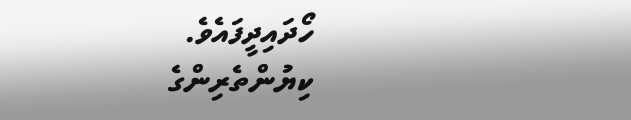ހޯދައިދީފައެވެ.
ކިޔުންތެރިންގެ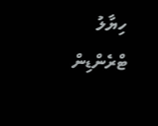ހިޔާލު
ޓްރެންޑިން